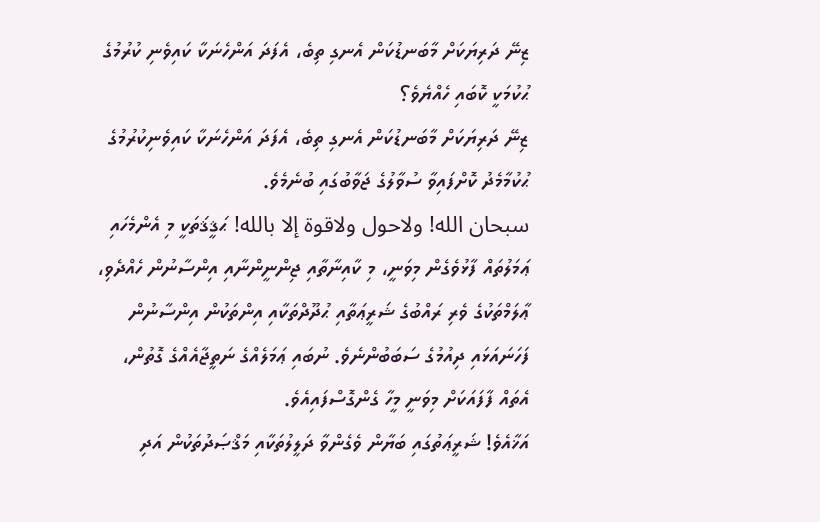ޒިނޭ ދަރިޔަކަށް މާބަނޑުކަން އެނގި ތިބެ، އެފަދަ އަންހެނަކާ ކައިވެނި ކުރުމުގެ ޙުކުމަކީ ކޮބައި ހެއްޔެވެ؟
ޒިނޭ ދަރިޔަކަށް މާބަނޑުކަން އެނގި ތިބެ، އެފަދަ އަންހެނަކާ ކައިވެނިކުރުމުގެ ޙުކުމާމެދު ކޮށްފައިވާ ސުވާލުގެ ޖަވާބުގައި ބުނެމެވެ.
سبحان الله! ولاحول ولاقوة إلا بالله! ޙަޤީޤަތަކީ މި އެންމެހައި ޢަމަލުތައް ފާޅުވެގެން މިވަނީ، މި ކާއިނާތާއި ޖިންނީންނާއި އިންސާނުން ހެއްދެވި، ޢާލަމްތަކުގެ ވެރި ރައްބުގެ ޝަރީޢަތާއި ޙުދޫދްތަކާއި އިންތަކުން އިންސާނުން ފަހަނައަޅައި ދިއުމުގެ ސަބަބުންނެވެ. ނުބައި ޢަމަލެއްގެ ނަތީޖާއެއްގެ ގޮތުން، އެތައް ފާފައަކަށް މިވަނީ މީހާ ގެންގޮސްފައިއެވެ.
އަޚާއެވެ! ޝަރީޢަތުގައި ބަޔާން ވެގެންވާ ދަލީލުތަކާއި މަޤްޞަދުތަކުން އަދި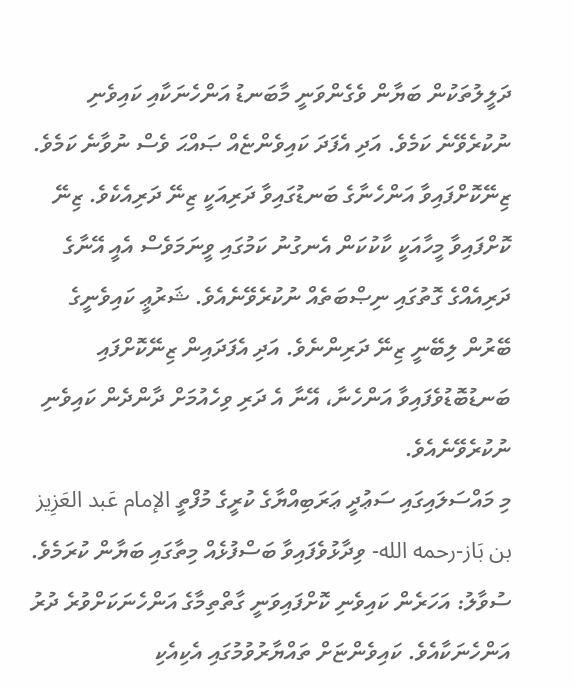ދަލީލުތަކުން ބަޔާން ވެގެންވަނީ މާބަނޑު އަންހެނަކާއި ކައިވެނި ނުކުރެވޭނެ ކަމެވެ. އަދި އެފަދަ ކައިވެންޏެއް ޞައްޙަ ވެސް ނުވާނެ ކަމެވެ.
ޒިނޭކޮށްފައިވާ އަންހެނާގެ ބަނޑުގައިވާ ދަރިއަކީ ޒިނޭ ދަރިއެކެވެ. ޒިނޭ ކޮށްފައިވާ މީހާއަކީ ކާކުކަން އެނގުނު ކަމުގައި ވީނަމަވެސް އެއީ އޭނާގެ ދަރިއެއްގެ ގޮތުގައި ނިޞްބަތެއް ނުކުރެވޭނެއެވެ. ޝަރުޢީ ކައިވެނީގެ ބޭރުން ލިބޭނީ ޒިނޭ ދަރިންނެވެ. އަދި އެފަދައިން ޒިނޭކޮށްފައި ބަނޑުބޮޑުވެފައިވާ އަންހެނާ، އޭނާ އެ ދަރި ވިހެއުމަށް ދާންދެން ކައިވެނި ނުކުރެވޭނެއެވެ.
މި މައްސަލައިގައި ސަޢުދީ ޢަރަބިއްޔާގެ ކުރީގެ މުފްތީ الإمام عَبد العَزِيز بن بَاز-رحمه الله- ވިދާޅުވެފައިވާ ބަސްފުޅެއް މިތާގައި ބަޔާން ކުރަމެވެ.
ސުވާލު: އަހަރެން ކައިވެނި ކޮށްފައިވަނީ ގާތްތިމާގެ އަންހެނަކަށްވުރެ ދުރު އަންހެނަކާއެވެ. ކައިވެންޏަށް ތައްޔާރުވުމުގައި އެކިއެކި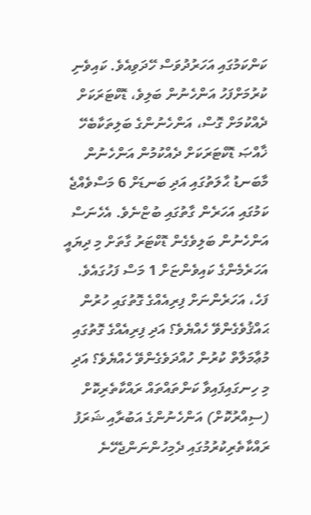ކަންކަމުގައި އަހަރުދުވަސް ހޭދަވިއެވެ. ކައިވެނި ކުރުމަށްފަހު އަންހެނުން ބަލިވެ، ޑޮކްޓަރަކަށް ދެއްކުމަށް ގޮސް، އަންހެނުންގެ ބަލިތަކާބެހޭ ޚާއްޞަ ޑޮކްޓަރަކަށް ދެއްކުމުން އަންހެނުން މާބަނޑު ޙާލަތުގައި އަދި ބަނޑަށް 6 މަސްވެއްޖެ ކަމުގައި އަހަރެން ގާތުގައި ބުޏްނެވެ. އެހެނަސް އަންހެނުން ބަލިވެގެން ޑޮކްޓަރު ގާތަށް މި ދިޔައީ އަހަރެމެންގެ ކައިވެންޏަށް 1 މަސް ފަހުގައެވެ.
ފަހެ، އަހަރެންނަށް ފިރިއެއްގެ ގޮތުގައި ހުރުން ޙައްޤުވެގެންވޭ ހެއްޔެވެ؟ އަދި ފިރިއެއްގެ ގޮތުގައި މުޢާމަލާތް ކުރުން ހުއްދަވެގެންވޭ ހެއްޔެވެ؟ އަދި މި ހިނގައިފައިވާ ކަންތައްތައް ރައްކާތެރިކޮށް (ސިއްރުކޮށް) އަންހެނުންގެ އަބުރާއި ޝަރަފު ރައްކާތެރިކުރުމުގައި ދެމިހުންނަންޖެހޭނެ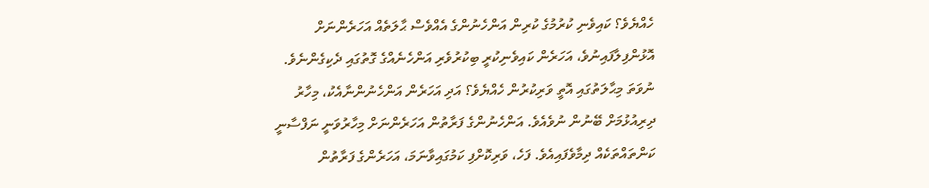ހެއްޔެވެ؟ ކައިވެނި ކުރުމުގެ ކުރިން އަންހެނުންގެ އެއްވެސް ޙާލަތެއް އަހަރެންނަށް އޮޅުންފިލާފައިނުވެ، އަހަރެން ކައިވެނިކުރީ ބިކުރުވެރި އަންހެނެއްގެ ގޮތުގައި ދެކިގެންނެވެ. ނުވަތަ މިޙާލަތުގައި އޮތީ ވަރިކުރުން ހެއްޔެވެ؟ އަދި އަހަރެން އަންހެނުންނާއެކު، މިހާރު ދިރިއުޅުމަށް ބޭނުން ނުވެއެވެ. އަންހެނުންގެ ފަރާތުން އަހަރެންނަށް މިހާރުވަނީ ނަފްސާނީ ކަންތައްތަކެއް ދިމާވެފައިއެވެ. ފަހެ، ވަރިކޮށްފި ކަމުގައިވާނަމަ، އަހަރެންގެ ފަރާތުން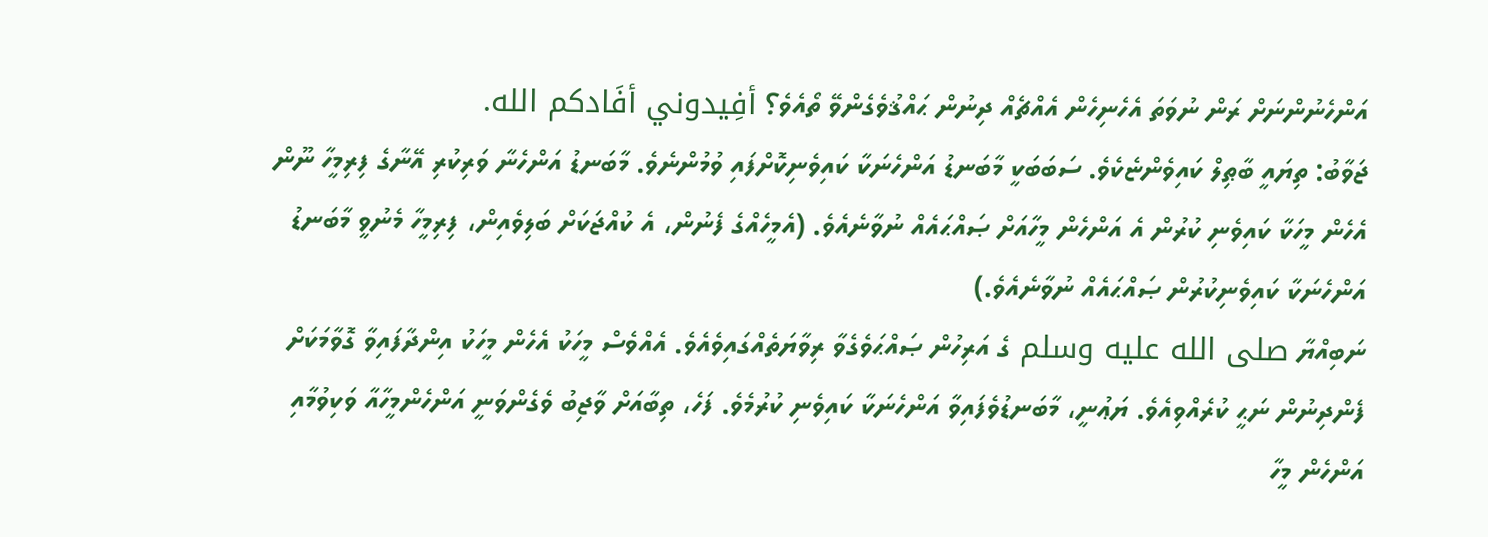އަންހެނުންނަށް ރަން ނުވަތަ އެހެނިހެން އެއްޗެއް ދިނުން ޙައްޤުވެގެންވޭ ތޯއެވެ؟ أفِيدوني أفَادكم الله.
ޖަވާބު: ތިޔައީ ބާޠިލް ކައިވެންޏެކެވެ. ސަބަބަކީ މާބަނޑު އަންހެނަކާ ކައިވެނިކޮށްފައި ވުމުންނެވެ. މާބަނޑު އަންހެނާ ވަރިކުރި އޭނާގެ ފިރިމީހާ ނޫން އެހެން މީހަކާ ކައިވެނި ކުރުން އެ އަންހެން މީހާއަށް ޞައްޙައެއް ނުވާނެއެވެ. (އެމީހެއްގެ ފެނުން، އެ ކުއްޖަކަށް ބަލިވެއިން، ފިރިމީހާ މެނުވީ މާބަނޑު އަންހެނަކާ ކައިވެނިކުރުން ޞައްޙައެއް ނުވާނެއެވެ.)
ނަބިއްޔާ صلى الله عليه وسلم ގެ އަރިހުން ޞައްޙަވެގެވާ ރިވާޔަތެއްގައިވެއެވެ. އެއްވެސް މީހަކު އެހެން މީހަކު އިންދާފައިވާ ގޮވާމަކަށް ފެންދިނުން ނަޙީ ކުރެއްވިއެވެ. ޔަޢުނީ، މާބަނޑުވެފައިވާ އަންހެނަކާ ކައިވެނި ކުރުމެވެ. ފަހެ، ތިބާއަށް ވާޖިބު ވެގެންވަނީ އަންހެންމީހާއާ ވަކިވުމާއި އަންހެން މީހާ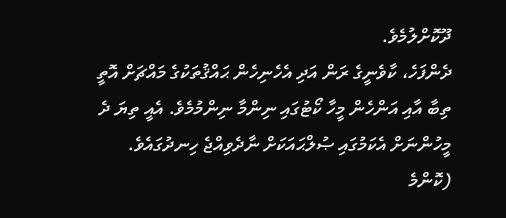ދޫކޮށްލުމެވެ.
ދެންފަހެ، ކާވެނީގެ ރަން އަދި އެހެނިހެން ޙައްޤުތަކުގެ މައްޗަށް އޮތީ ތިބާ އާއި އަންހެން މީހާ ކޯޓުގައި ނިންމާ ނިންމުމެވެ. އެއީ ތިޔަ ދެ މީހުންނަށް އެކަމުގައި ޞުލްޙައަކަށް ނާދެވިއްޖެ ހިނދުގައެވެ.
(ކޮންމެ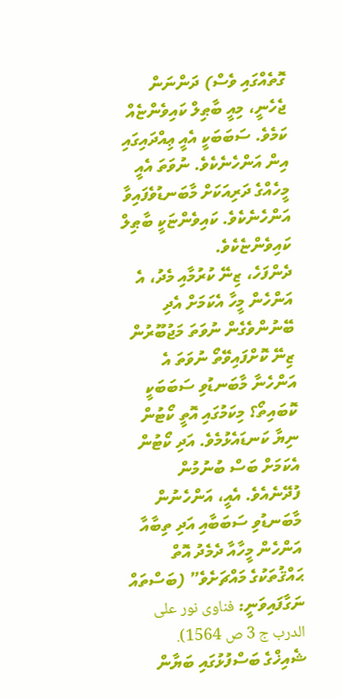ގޮތެއްގައި ވެސް) ދަންނަން ޖެހެނީ، މިއީ ބާޠިލް ކައިވެންޏެއް ކަމެވެ. ސަބަބަކީ އެއީ ޢިއްދައިގައި އިން އަންހެނެކެވެ. ނުވަތަ އެއީ މީހެއްގެ ދަރިއަކަށް މާބަނޑުވެފައިވާ އަންހެނެކެވެ. ކައިވެންޏަކީ ބާޠިލް ކައިވެންޏެކެވެ.
ދެންފަހެ، ޒިނޭ ކުރުމާއި މެދު، އެ އަންހެން މީހާ އެކަމަށް އެދި ބޭނުންވެގެން ނުވަތަ މަޖުބޫރުން ޒިނޭ ކޮށްފައިވޭތޯ ނުވަތަ އެ އަންހެނާ މާބަނޑުވި ސަބަބަކީ ކޮބައިތޯ؟ މިކަމުގައި އޮތީ ކޯޓުން ނިޔާ ކަނޑައެޅުމެވެ. އަދި ކޯޓުން އެކަމަށް ބަސް ބުނުމުން ފުދޭނެއެވެ. އެއީ، އަންހެނުން މާބަނޑުވި ސަބަބާއި އަދި ތިބާއާ އަންހެން މީހާއާ ދެމެދު އޮތް ޙައްޤުތަކުގެ މައްޗަށެވެ” (ބަސްތައް ނަގާފައިވަނީ: فناوى نور على الدرب ج 3 ص 1564).
ޝެއިޚްގެ ބަސްފުޅުގައި ބަޔާން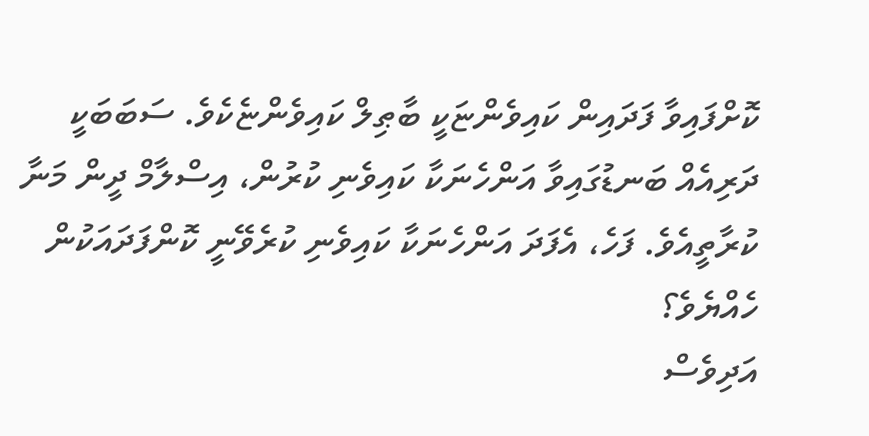ކޮށްފައިވާ ފަދައިން ކައިވެންޏަކީ ބާޠިލް ކައިވެންޏެކެވެ. ސަބަބަކީ ދަރިއެއް ބަނޑުގައިވާ އަންހެނަކާ ކައިވެނި ކުރުން، އިސްލާމް ދީން މަނާ ކުރާތީއެވެ. ފަހެ، އެފަދަ އަންހެނަކާ ކައިވެނި ކުރެވޭނީ ކޮންފަދައަކުން ހެއްޔެވެ؟
އަދިވެސް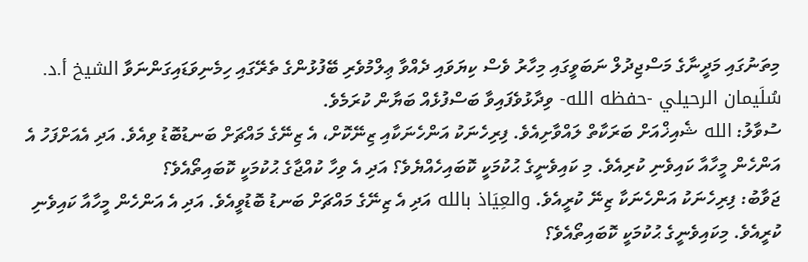މިތަނުގައި މަދީނާގެ މަސްޖިދުލް ނަބަވީގައި މިހާރު ވެސް ކިޔަވައި ދެއްވާ ޢިލްމުވެރި ބޭފުޅުންގެ ތެރޭގައި ހިމެނިވަޑައިގަންނަވާ الشيخ أ.د. سُلَيمان الرحيلي -حفظه الله- ވިދާޅުވެފައިވާ ބަސްފުޅެއް ބަޔާން ކުރަމެވެ.
ސުވާލު: الله ޝެއިޚްއަށް ބަރަކާތް ލައްވާށިއެވެ. ފިރިހެނަކު އަންހެނަކާއި ޒިނޭކޮށް، އެ ޒިނޭގެ މައްޗަށް ބަނޑުބޮޑު ވިއެވެ. އަދި އެއަށްފަހު އެ އަންހެން މީހާއާ ކައިވެނި ކުރިއެވެ. މި ކައިވެނީގެ ޙުކުމަކީ ކޮބައިހެއްޔެވެ؟ އަދި އެ ވިހާ ކުއްޖާގެ ޙުކުމަކީ ކޮބައިތޯއެވެ؟
ޖަވާބު: ފިރިހެނަކު އަންހެނަކާ ޒިނޭ ކުރީއެވެ. والعِيَاذ بالله އަދި އެ ޒިނޭގެ މައްޗަށް ބަނޑު ބޮޑުވީއެވެ. އަދި އެ އަންހެން މީހާއާ ކައިވެނި ކުރީއެވެ. މިކައިވެނީގެ ޙުކުމަކީ ކޮބައިތޯއެވެ؟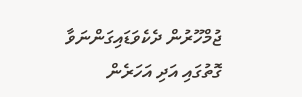ޖުމްހޫރުން ދެކެވަޑައިގަންނަވާ ގޮތުގައި އަދި އަހަރެން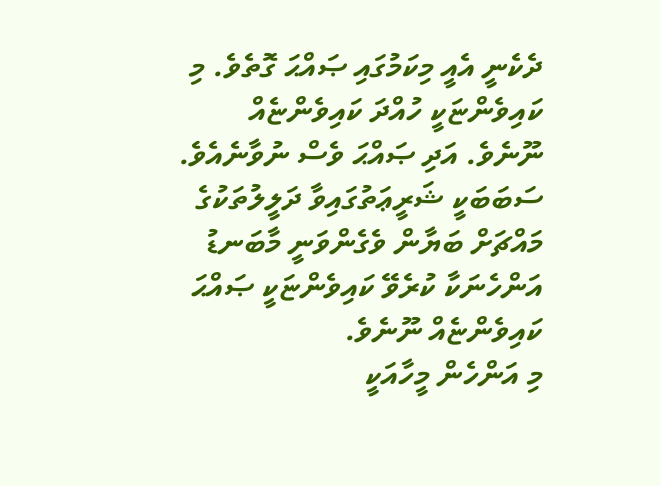ދެކެނީ އެއީ މިކަމުގައި ޞައްޙަ ގޮތެވެ. މި ކައިވެންޏަކީ ހުއްދަ ކައިވެންޏެއް ނޫނެވެ. އަދި ޞައްޙަ ވެސް ނުވާނެއެވެ. ސަބަބަކީ ޝަރީޢަތުގައިވާ ދަލީލުތަކުގެ މައްޗަށް ބަޔާން ވެގެންވަނީ މާބަނޑު އަންހެނަކާ ކުރެވޭ ކައިވެންޏަކީ ޞައްޙަ ކައިވެންޏެއް ނޫނެވެ.
މި އަންހެން މީހާއަކީ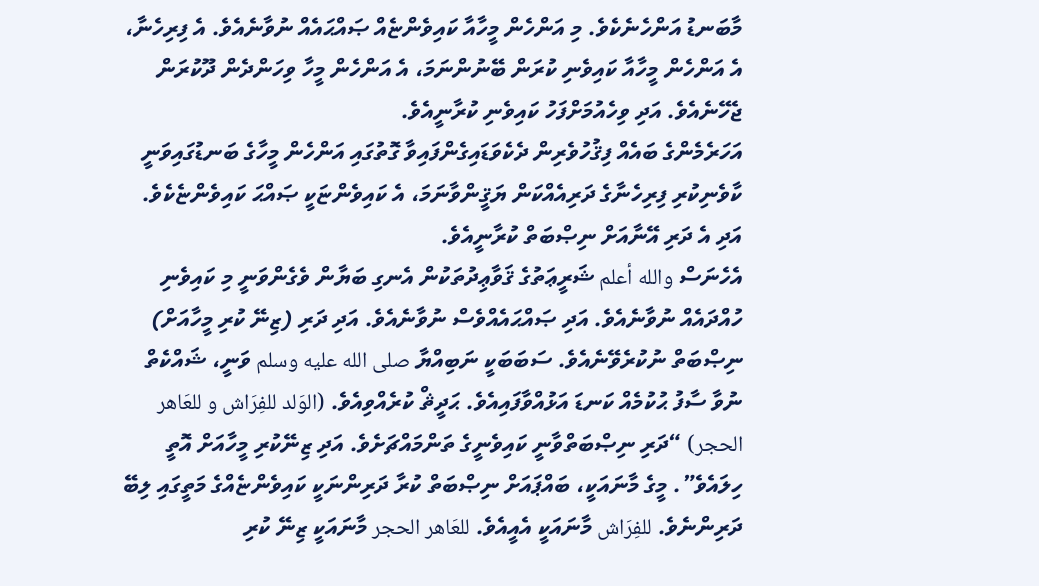މާބަނޑު އަންހެނެކެވެ. މި އަންހެން މީހާއާ ކައިވެންޏެއް ޞައްޙައެއް ނުވާނެއެވެ. އެ ފިރިހެނާ، އެ އަންހެން މީހާއާ ކައިވެނި ކުރަން ބޭނުންނަމަ، އެ އަންހެން މީހާ ވިހަންދެން ދޫކުރަން ޖެހޭނެއެވެ. އަދި ވިހެއުމަށްފަހު ކައިވެނި ކުރާނީއެވެ.
އަހަރެމެންގެ ބައެއް ފިޤުހުވެރިން ދެކެވަޑައިގެންފައިވާ ގޮތުގައި އަންހެން މީހާގެ ބަނޑުގައިވަނީ ކާވެނިކުރި ފިރިހެނާގެ ދަރިއެއްކަން ޔަޤީންވާނަމަ، އެ ކައިވެންޏަކީ ޞައްޙަ ކައިވެންޏެކެވެ. އަދި އެ ދަރި އޭނާއަށް ނިޞްބަތް ކުރާނީއެވެ.
އެހެނަސް والله أعلم ޝަރީޢަތުގެ ޤަވާޢިދުތަކުން އެނގި ބަޔާން ވެގެންވަނީ މި ކައިވެނި ހުއްދައެއް ނުވާނެއެވެ. އަދި ޞައްޙައެއްވެސް ނުވާނެއެވެ. އަދި ދަރި (ޒިނޭ ކުރި މީހާއަށް) ނިޞްބަތް ނުކުރެވޭނެއެވެ. ސަބަބަކީ ނަބިއްޔާ صلى الله عليه وسلم ވަނީ، ޝައްކެތް ނުވާ ސާފު ޙުކުމެއް ކަނޑަ އަޅުއްވާފައިއެވެ. ޙަދީޘް ކުރެއްވިއެވެ. (الوَلد للفِرَاش و للعَاهر الحجر) “ދަރި ނިޞްބަތްވާނީ ކައިވެނީގެ ތަންމައްޗަށެވެ. އަދި ޒިނޭކުރި މީހާއަށް އޮތީ ހިލައެވެ”. މީގެ މާނައަކީ، ބައްޕައަށް ނިޞްބަތް ކުރާ ދަރިންނަކީ ކައިވެންޏެއްގެ މަތީގައި ލިބޭ ދަރިންނެވެ. للفِرَاش މާނައަކީ އެއީއެވެ. للعَاهر الحجر މާނައަކީ ޒިނޭ ކުރި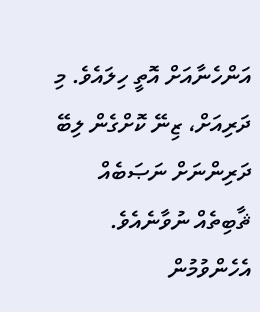އަންހެނާއަށް އޮތީ ހިލައެވެ. މި ދަރިއަށް، ޒިނޭ ކޮށްގެން ލިބޭ ދަރިންނަށް ނަޞަބެއް ޘާބިތެއް ނުވާނެއެވެ.
އެހެންވުމުން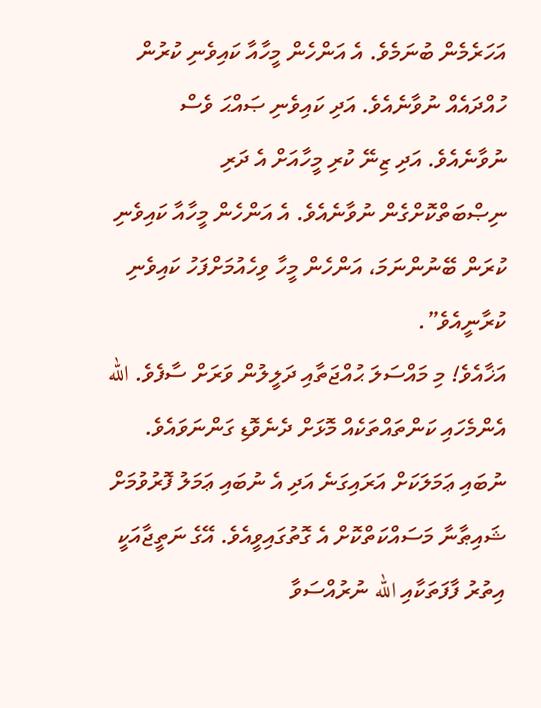އަހަރެމެން ބުނަމެވެ. އެ އަންހެން މީހާއާ ކައިވެނި ކުރުން ހުއްދައެއް ނުވާނެއެވެ. އަދި ކައިވެނި ޞައްޙަ ވެސް ނުވާނެއެވެ. އަދި ޒިނޭ ކުރި މީހާއަށް އެ ދަރި ނިޞްބަތްކޮށްގެން ނުވާނެއެވެ. އެ އަންހެން މީހާއާ ކައިވެނި ކުރަން ބޭނުންނަމަ، އަންހެން މީހާ ވިހެއުމަށްފަހު ކައިވެނި ކުރާނީއެވެ”.
އަޚާއެވެ! މި މައްސަލަ ޙުއްޖަތާއި ދަލީލުން ވަރަށް ސާފެވެ. الله އެންމެހައި ކަންތައްތަކެއް މޮޅަށް ދެނެވޮޑި ގަންނަވައެވެ. ނުބައި ޢަމަލަކަށް އަރައިގަނެ އަދި އެ ނުބައި ޢަމަލު ފޮރުވުމަށް ޝައިޠާނާ މަސައްކަތްކޮށް އެ ގޮތުގައިވީއެވެ. އޭގެ ނަތީޖާއަކީ އިތުރު ފާފަތަކާއި الله ނުރުއްސަވާ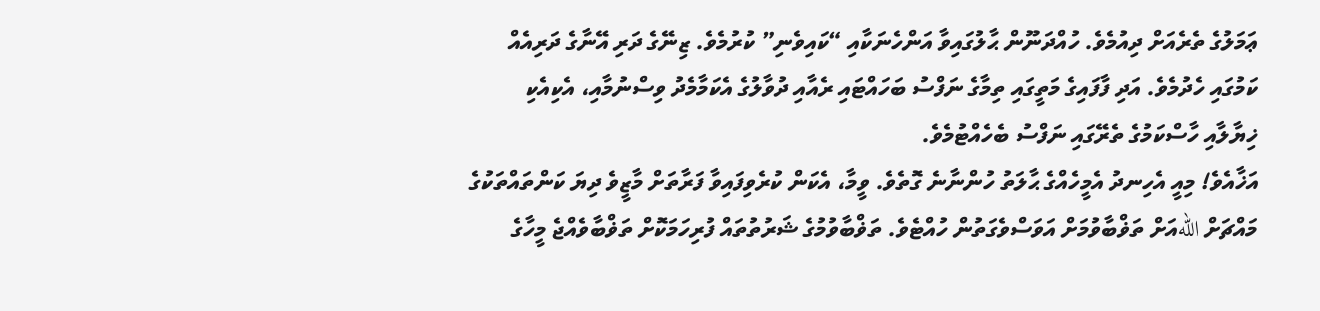ޢަމަލުގެ ތެރެއަށް ދިއުމެވެ. ހުއްދަނޫން ޙާލުގައިވާ އަންހެނަކާއި “ކައިވެނި” ކުރުމެވެ. ޒިނޭގެ ދަރި އޭނާގެ ދަރިއެއް ކަމުގައި ހެދުމެވެ. އަދި ފާފައިގެ މަތީގައި ތިމާގެ ނަފްސު ބަހައްޓައި ރެއާއި ދުވާލުގެ އެކަމާމެދު ވިސްނުމާއި، އެކިއެކި ޚިޔާލާއި ހާސްކަމުގެ ތެރޭގައި ނަފްސު ބެހެއްޓުމެވެ.
އަޚާއެވެ! މިއީ އެހިނދު އެމީހެއްގެ ޙާލަތު ހުންނާނެ ގޮތެވެ. ވީމާ، އެކަން ކުރެވިފައިވާ ފަރާތަށް މާޒީވެ ދިޔަ ކަންތައްތަކުގެ މައްޗަށް اللهއަށް ތަޥްބާވުމަށް އަވަސްވެގަތުން ހުއްޓެވެ. ތަޥްބާވުމުގެ ޝަރުތުތައް ފުރިހަމަކޮށް ތަޥްބާވެއްޖެ މީހާގެ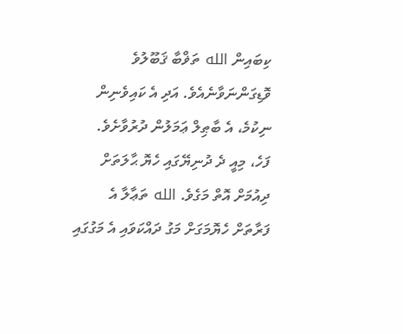ކިބައިން الله ތަޥްބާ ޤަބޫލުވެ ވޮޑިގަންނަވާނެއެވެ. އަދި އެ ކައިވެނިން ނިކުމެ، އެ ބާޠިލް ޢަމަލުން ދުރުވާށެވެ. ފަހެ، މިއީ ދެ ދުނިޔޭގައި ހެޔޮ ޙާލަތަށް ދިއުމަށް އޮތް މަގެވެ. الله ތަޢާލާ އެ ފަރާތަށް ހެޔޮމަގަށް މަގު ދައްކަވައި އެ މަގުގައި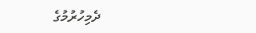ދެމިހުރުމުގެ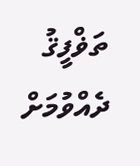ތަޥްފީޤު ދެއްވުމަށް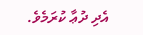އެދި ދުޢާ ކުރަމެވެ.